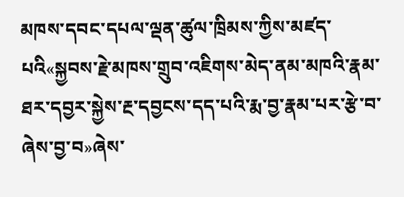མཁས་དབང་དཔལ་ལྡན་ཚུལ་ཁྲིམས་ཀྱིས་མཛད་པའི«སྐྱབས་རྗེ་མཁས་གྲུབ་འཇིགས་མེད་ནམ་མཁའི་རྣམ་ཐར་དབྱར་སྐྱེས་རྔ་དབྱངས་དད་པའི་རྨ་བྱ་རྣམ་པར་རྩེ་བ་ཞེས་བྱ་བ»ཞེས་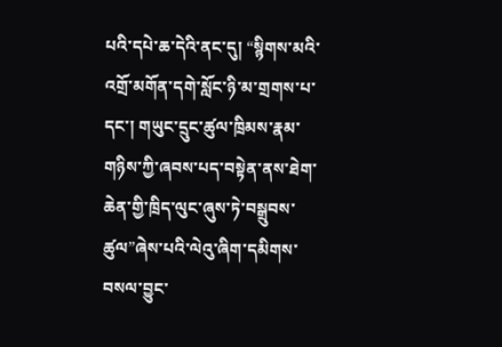པའི་དཔེ་ཆ་དེའི་ནང་དུ། “སྙིགས་མའི་འགྲོ་མགོན་དགེ་སློང་ཉི་མ་གྲགས་པ་དང་། གཡུང་དྲུང་ཚུལ་ཁྲིམས་རྣམ་གཉིས་ཀྱི་ཞབས་པད་བསྟེན་ནས་ཐེག་ཆེན་གྱི་ཁྲིད་ལུང་ཞུས་ཏེ་བསྒྲུབས་ཚུལ”ཞེས་པའི་ལེའུ་ཞིག་དམིགས་བསལ་བྱུང་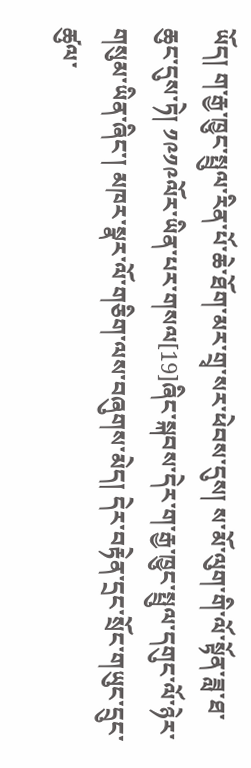ཡོད། ག་རྒྱ་ཁྱུང་སྤྲུལ་རིན་པོ་ཆེ་ཐོག་མར་གྲྭ་སར་ཕེབས་དུས། ས་མོ་ལུག་གི་ལོ་སྟོན་ཟླ་ཐ་ཆུང་དུས་ཏེ། ༡༩༡༩ལོར་ཡིན་པར་གསལ[19]ཞིང་སྐབས་དེར་ག་རྒྱ་ཁྱུང་སྤྲུལ་དགུང་ལོ་ཉེར་གསུམ་ཡིན་ཞིང་། མཁར་སྣར་ལོ་གཅིག་ལས་བཞུགས་མེད། དེར་བརྟེན་དྲང་སྲོང་གཡུང་དྲུང་ཚུལ་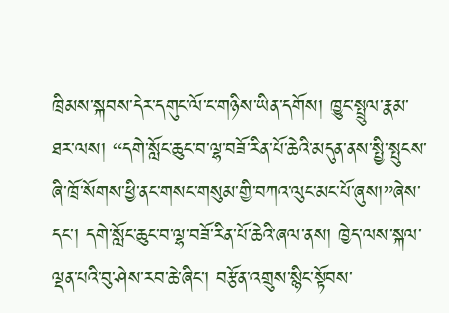ཁྲིམས་སྐབས་དེར་དགུང་ལོ་ང་གཉིས་ཡིན་དགོས། ཁྱུང་སྤྲུལ་རྣམ་ཐར་ལས། “དགེ་སློང་ཆུང་བ་ལྷ་བཟོ་རིན་པོ་ཆེའི་མདུན་ནས་སྤྱི་སྤུངས་ཞི་ཁྲོ་སོགས་ཕྱི་ནང་གསང་གསུམ་གྱི་བཀའ་ལུང་མང་པོ་ཞུས།”ཞེས་དང་། དགེ་སློང་ཆུང་བ་ལྷ་བཟོ་རིན་པོ་ཆེའི་ཞལ་ནས། ཁྱེད་ལས་སྐལ་ལྡན་པའི་བུ་ཤེས་རབ་ཆེ་ཞིང་། བརྩོན་འགྲུས་སྙིང་སྟོབས་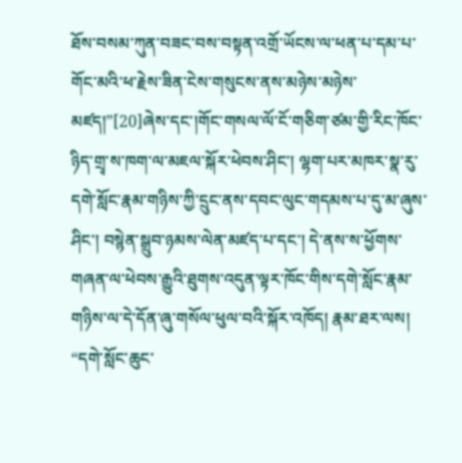ཐོས་བསམ་ཀུན་བཟང་བས་བསྟན་འགྲོ་ཡོངས་ལ་ཕན་པ་དམ་པ་གོང་མའི་ཕ་རྗེས་ཟིན་ངེས་གསུངས་ནས་མཉེས་མཉེས་མཛད།”[20]ཞེས་དང་།གོང་གསལ་ལོ་ངོ་གཅིག་ཙམ་གྱི་རིང་ཁོང་ཉིད་གྲྭ་ས་ཁག་ལ་མཇལ་སྐོར་ཕེབས་ཤིང་། ལྷག་པར་མཁར་སྣ་རུ་དགེ་སློང་རྣམ་གཉིས་ཀྱི་དྲུང་ནས་དབང་ལུང་གདམས་པ་དུ་མ་ཞུས་ཤིང་། བསྙེན་སྒྲུབ་ཉམས་ལེན་མཛད་པ་དང་། དེ་ནས་ས་ཕྱོགས་གཞན་ལ་ཕེབས་རྒྱུའི་ཐུགས་འདུན་ལྟར་ཁོང་གིས་དགེ་སློང་རྣམ་གཉིས་ལ་དེ་དོན་ཞུ་གསོལ་ཕུལ་བའི་སྐོར་འཁོད། རྣམ་ཐར་ལས། “དགེ་སློང་ཆུང་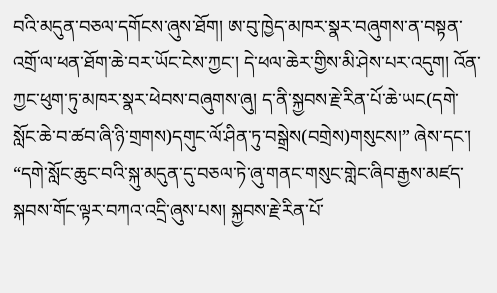བའི་མདུན་བཅལ་དགོངས་ཞུས་ཐོག། ཨ་བུ་ཁྱེད་མཁར་སྣར་བཞུགས་ན་བསྟན་འགྲོ་ལ་ཕན་ཐོག་ཆེ་བར་ཡོང་ངེས་ཀྱང་། དེ་ཕལ་ཆེར་གྱིས་མི་ཤེས་པར་འདུག། འོན་ཀྱང་ཕུག་ཏུ་མཁར་སྣར་ཕེབས་བཞུགས་ཞུ། ད་ནི་སྐྱབས་རྗེ་རིན་པོ་ཆེ་ཡང(དགེ་སློང་ཆེ་བ་ཚབ་ཞི་ཉི་གྲགས)དགུང་ལོ་ཤིན་ཏུ་བསྒྲེས(བགྲེས)གསུངས།” ཞེས་དང་། “དགེ་སློང་ཆུང་བའི་སྐུ་མདུན་དུ་བཅལ་ཏེ་ཞུ་གནང་གསུང་གླེང་ཞིབ་རྒྱས་མཛད་སྐབས་གོང་ལྟར་བཀའ་འདྲི་ཞུས་པས། སྐྱབས་རྗེ་རིན་པོ་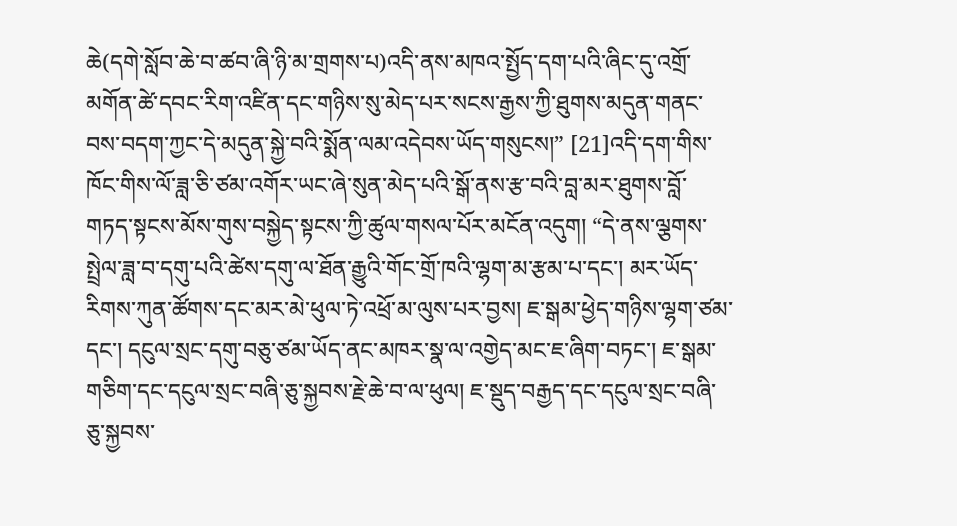ཆེ(དགེ་སློབ་ཆེ་བ་ཚབ་ཞི་ཉི་མ་གྲགས་པ)འདི་ནས་མཁའ་སྤྱོད་དག་པའི་ཞིང་དུ་འགྲོ་མགོན་ཚེ་དབང་རིག་འཛིན་དང་གཉིས་སུ་མེད་པར་སངས་རྒྱས་ཀྱི་ཐུགས་མདུན་གནང་བས་བདག་ཀྱང་དེ་མདུན་སྐྱེ་བའི་སྨོན་ལམ་འདེབས་ཡོད་གསུངས།” [21]འདི་དག་གིས་ཁོང་གིས་ལོ་ཟླ་ཅི་ཙམ་འགོར་ཡང་ཞེ་སུན་མེད་པའི་སྒོ་ནས་རྩ་བའི་བླ་མར་ཐུགས་བློ་གཏད་སྟངས་མོས་གུས་བསྐྱེད་སྟངས་ཀྱི་ཚུལ་གསལ་པོར་མངོན་འདུག། “དེ་ནས་ལྕགས་སྤྲེལ་ཟླ་བ་དགུ་པའི་ཚེས་དགུ་ལ་ཐོན་རྒྱུའི་གོང་གྲོ་ཁའི་ལྷག་མ་རྩམ་པ་དང་། མར་ཡོད་རིགས་ཀུན་ཚོགས་དང་མར་མེ་ཕུལ་ཏེ་འཕྲོ་མ་ལུས་པར་བྱས། ཇ་སྒམ་ཕྱེད་གཉིས་ལྷག་ཙམ་དང་། དངུལ་སྲང་དགུ་བཅུ་ཙམ་ཡོད་ནང་མཁར་སྣ་ལ་འགྱེད་མང་ཇ་ཞིག་བཏང་། ཇ་སྒམ་གཅིག་དང་དངུལ་སྲང་བཞི་ཅུ་སྐྱབས་རྗེ་ཆེ་བ་ལ་ཕུལ། ཇ་སྡུད་བརྒྱད་དང་དངུལ་སྲང་བཞི་ཅུ་སྐྱབས་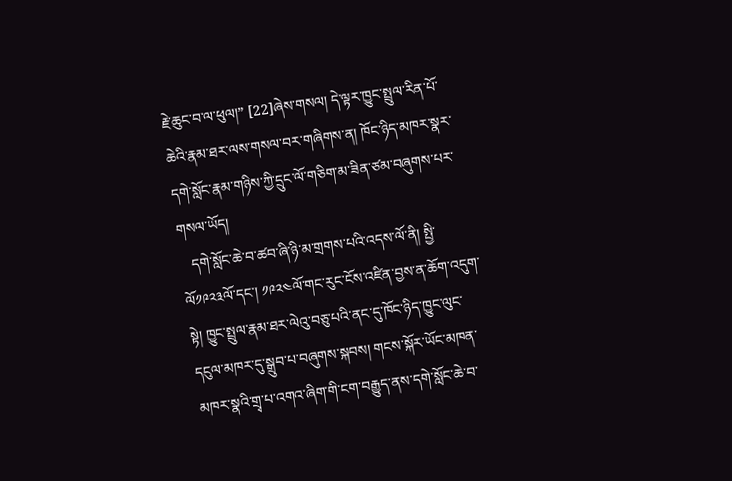རྗེ་ཆུང་བ་ལ་ཕུལ།” [22]ཞེས་གསལ། དེ་ལྟར་ཁྱུང་སྤྲུལ་རིན་པོ་ཆེའི་རྣམ་ཐར་ལས་གསལ་བར་གཞིགས་ན། ཁོང་ཉིད་མཁར་སྣར་དགེ་སློང་རྣམ་གཉིས་ཀྱི་དྲུང་ལོ་གཅིག་མ་ཟིན་ཙམ་བཞུགས་པར་གསལ་ཡོད།
   དགེ་སློང་ཆེ་བ་ཚབ་ཞི་ཉི་མ་གྲགས་པའི་འདས་ལོ་ནི། སྤྱི་ལོ༡༩༢༣ལོ་དང་། ༡༩༢༤ལོ་གང་རུང་ངོས་འཛིན་བྱས་ན་ཆོག་འདུག་སྟེ། ཁྱུང་སྤྲུལ་རྣམ་ཐར་ལེའུ་བཅུ་པའི་ནང་དུ་ཁོང་ཉིད་ཁྱུང་ལུང་དངུལ་མཁར་དུ་སྒྲུབ་པ་བཞུགས་སྐབས། གངས་སྐོར་ཡོང་མཁན་མཁར་སྣའི་གྲྭ་པ་འགའ་ཞིག་གི་ངག་བརྒྱུད་ནས་དགེ་སློང་ཆེ་བ་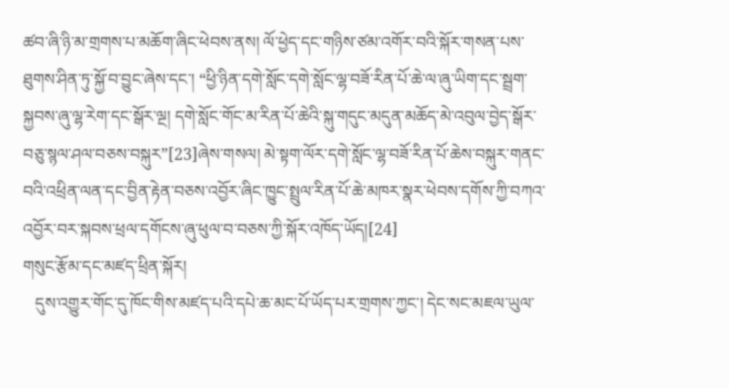ཚབ་ཞི་ཉི་མ་གྲགས་པ་མཆོག་ཞིང་ཕེབས་ནས། ལོ་ཕྱེད་དང་གཉིས་ཙམ་འགོར་བའི་སྐོར་གསན་པས་ཐུགས་ཤིན་ཏུ་སྐྱོ་བ་བྱུང་ཞེས་དང་། “ཕྱི་ཉིན་དགེ་སློང་དགེ་སློང་ལྷ་བཟོ་རིན་པོ་ཆེ་ལ་ཞུ་ཡིག་དང་སྦྲག་སྐྱབས་ཞུ་ལྷ་རེག་དང་སྒོར་ལྔ། དགེ་སློང་གོང་མ་རིན་པོ་ཆེའི་སྐུ་གདུང་མདུན་མཆོད་མེ་འབུལ་བྱེད་སྒོར་བཅུ་སྙལ་ཤལ་བཅས་བསྐུར”[23]ཞེས་གསལ། མེ་སྟག་ལོར་དགེ་སློང་ལྷ་བཟོ་རིན་པོ་ཆེས་བསྐུར་གནང་བའི་འཕྲིན་ལན་དང་བྱིན་རྟེན་བཅས་འབྱོར་ཞིང་ཁྱུང་སྤྲུལ་རིན་པོ་ཆེ་མཁར་སྣར་ཕེབས་དགོས་ཀྱི་བཀའ་འབྱོར་བར་སྐབས་ཕྲལ་དགོངས་ཞུ་ཕུལ་བ་བཅས་ཀྱི་སྐོར་འཁོད་ཡོད།[24]
གསུང་རྩོམ་དང་མཛད་ཕྲིན་སྐོར།
   དུས་འགྱུར་གོང་དུ་ཁོང་གིས་མཛད་པའི་དཔེ་ཆ་མང་པོ་ཡོད་པར་གྲགས་ཀྱང་། དེང་སང་མཇལ་ཡུལ་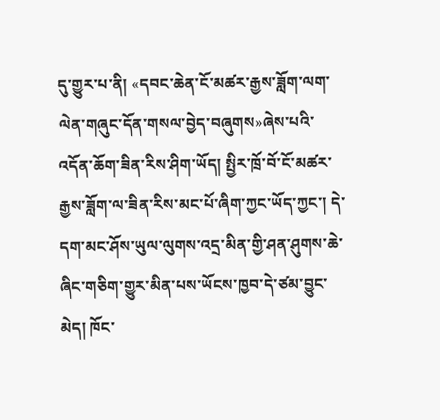དུ་གྱུར་པ་ནི། «དབང་ཆེན་ངོ་མཚར་རྒྱས་ཟློག་ལག་ལེན་གཞུང་དོན་གསལ་བྱེད་བཞུགས»ཞེས་པའི་འདོན་ཆོག་ཟིན་རིས་ཤིག་ཡོད། སྤྱིར་ཁྲོ་བོ་ངོ་མཚར་རྒྱས་ཟློག་ལ་ཟིན་རིས་མང་པོ་ཞིག་ཀྱང་ཡོད་ཀྱང་། དེ་དག་མང་ཤོས་ཡུལ་ལུགས་འདྲ་མིན་གྱི་ཤན་ཤུགས་ཆེ་ཞིང་གཅིག་གྱུར་མིན་པས་ཡོངས་ཁྱབ་དེ་ཙམ་བྱུང་མེད། ཁོང་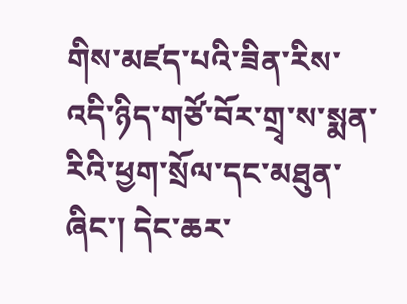གིས་མཛད་པའི་ཟིན་རིས་འདི་ཉིད་གཙོ་བོར་གྲྭ་ས་སྨན་རིའི་ཕྱག་སྲོལ་དང་མཐུན་ཞིང་། དེང་ཆར་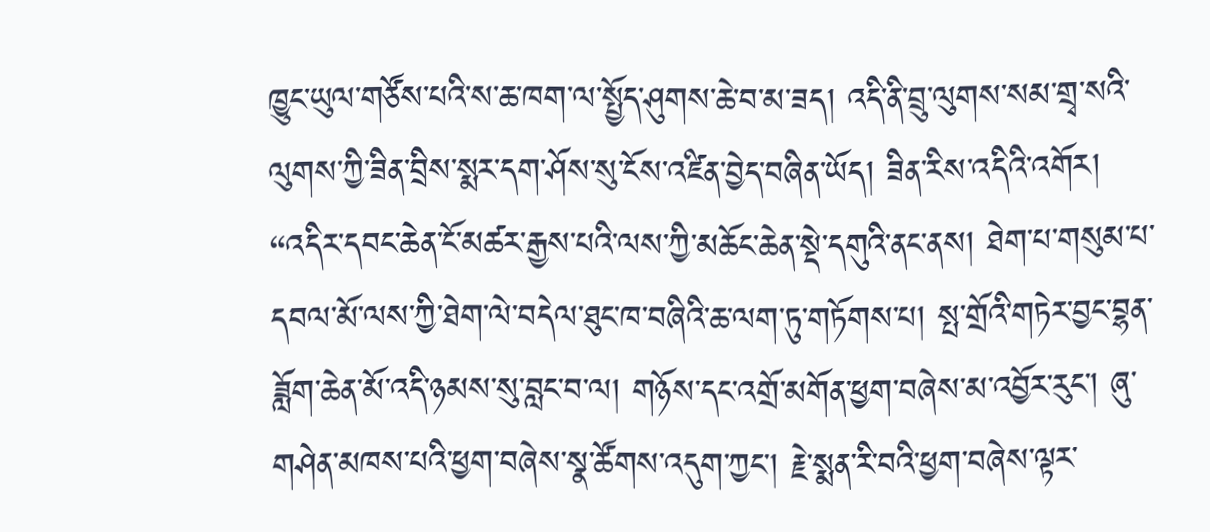ཁྱུང་ཡུལ་གཙོས་པའི་ས་ཆ་ཁག་ལ་སྤྱོད་ཤུགས་ཆེ་བ་མ་ཟད། འདི་ནི་བྲུ་ལུགས་སམ་གྲྭ་སའི་ལུགས་ཀྱི་ཟིན་བྲིས་སྨར་དག་ཤོས་སུ་ངོས་འཛིན་བྱེད་བཞིན་ཡོད། ཟིན་རིས་འདིའི་འགོར། “འདིར་དབང་ཆེན་ངོ་མཚར་རྒྱས་པའི་ལས་ཀྱི་མཆོང་ཆེན་སྡེ་དགུའི་ནང་ནས། ཐེག་པ་གསུམ་པ་དབལ་མོ་ལས་ཀྱི་ཐེག་ལེ་བདེལ་ཐུང་ཁ་བཞིའི་ཆ་ལག་ཏུ་གཏོགས་པ། སྤ་གྲོའི་གཏེར་བྱང་བྷན་ཟློག་ཆེན་མོ་འདི་ཉམས་སུ་བླང་བ་ལ། གཉོས་དང་འགྲོ་མགོན་ཕྱག་བཞེས་མ་འབྱོར་རུང་། ཞུ་གཤེན་མཁས་པའི་ཕྱག་བཞེས་སྣ་ཚོགས་འདུག་ཀྱང་། རྗེ་སྨན་རི་བའི་ཕྱག་བཞེས་ལྟར་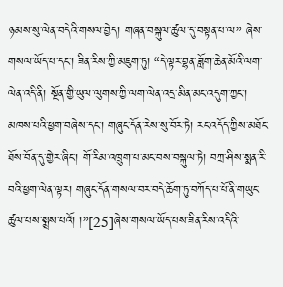ཉམས་སུ་ལེན་བདེའི་གསལ་བྱེད། གཞན་བསྐུལ་ཚུལ་དུ་བསྟན་པ་ལ” ཞེས་གསལ་ཡོད་པ་དང་། ཟིན་རིས་ཀྱི་མཇུག་ཏུ། “དེ་ལྟར་བྷན་ཟློག་ཆེན་མོའི་ལག་ལེན་འདི་ནི། སྔོན་གྱི་ཡུལ་ལུགས་ཀྱི་ལག་ལེན་འདྲ་མིན་མང་འདུག་ཀྱང་། མཁས་པའི་ཕྱག་བཞེས་དང་། གཞུང་དོན་རེས་སུ་བོར་ཏེ། རང་འདོད་ཀྱིས་མཐོང་ཐོས་བོན་དུ་གྱེར་ཞིང་། གོ་རིམ་འཁྲུག་པ་མང་བས་བསྐུལ་ཏེ། བཀྲ་ཤིས་སྨན་རི་བའི་ཕྱག་ལེན་ལྟར། གཞུང་དོན་གསལ་བར་བདེ་ཆོག་ཏུ་བཀོད་པ་པོ་ནི་གཡུང་ཚུལ་པས་སྨྲས་པའོ། །”[25]ཞེས་གསལ་ཡོད་པས་ཟིན་རིས་འདིའི་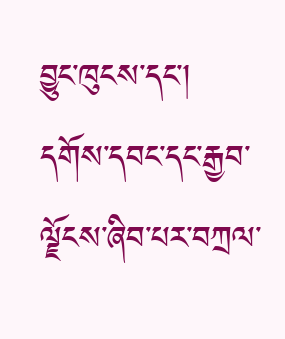བྱུང་ཁུངས་དང་། དགོས་དབང་དང་རྒྱབ་ལྗོངས་ཞིབ་པར་བཀྲལ་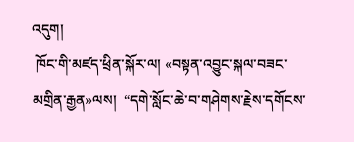འདུག།
 ཁོང་གི་མཛད་ཕྲིན་སྐོར་ལ། «བསྟན་འབྱུང་སྐལ་བཟང་མགྲིན་རྒྱན»ལས།  “དགེ་སློང་ཆེ་བ་གཤེགས་རྗེས་དགོངས་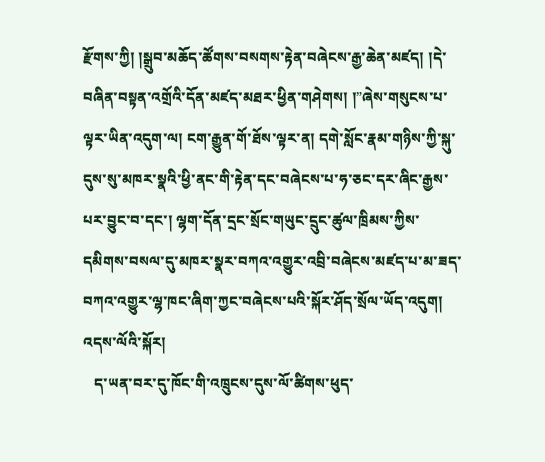རྫོགས་ཀྱི། །སྒྲུབ་མཆོད་ཚོགས་བསགས་རྟེན་བཞེངས་རྒྱ་ཆེན་མཛད། །དེ་བཞིན་བསྟན་འགྲོའི་དོན་མཛད་མཐར་ཕྱིན་གཤེགས། །”ཞེས་གསུངས་པ་ལྟར་ཡིན་འདུག་ལ། ངག་རྒྱུན་གོ་ཐོས་ལྟར་ན། དགེ་སློང་རྣམ་གཉིས་ཀྱི་སྐུ་དུས་སུ་མཁར་སྣའི་ཕྱི་ནང་གི་རྟེན་དང་བཞེངས་པ་ཧ་ཅང་དར་ཞིང་རྒྱས་པར་བྱུང་བ་དང་། ལྷག་དོན་དྲང་སྲོང་གཡུང་དྲུང་ཚུལ་ཁྲིམས་ཀྱིས་དམིགས་བསལ་དུ་མཁར་སྣར་བཀའ་འགྱུར་འབྲི་བཞེངས་མཛད་པ་མ་ཟད་བཀའ་འགྱུར་ལྷ་ཁང་ཞིག་ཀྱང་བཞེངས་པའི་སྐོར་ཤོད་སྲོལ་ཡོད་འདུག།
འདས་ལོའི་སྐོར།
   ད་ཡན་བར་དུ་ཁོང་གི་འཁྲུངས་དུས་ལོ་ཚིགས་ཕུད་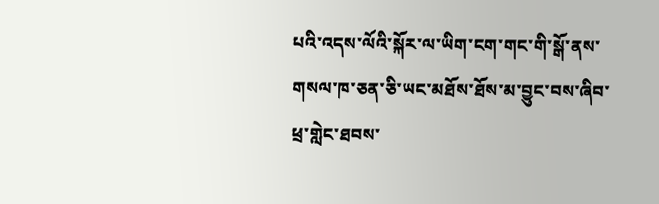པའི་འདས་ལོའི་སྐོར་ལ་ཡིག་ངག་གང་གི་སྒོ་ནས་གསལ་ཁ་ཅན་ཅི་ཡང་མཐོས་ཐོས་མ་བྱུང་བས་ཞིབ་ཕྲ་གླེང་ཐབས་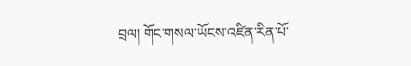བྲལ། གོང་གསལ་ཡོངས་འཛིན་རིན་པོ་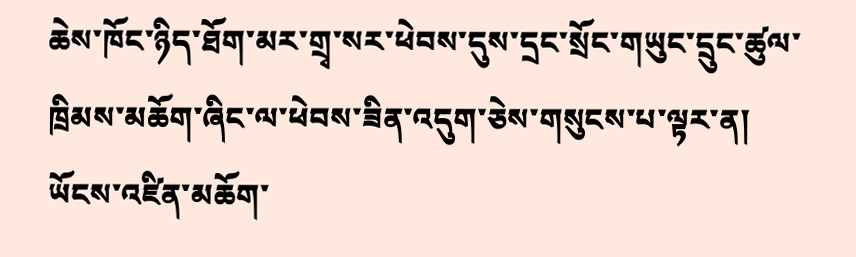ཆེས་ཁོང་ཉིད་ཐོག་མར་གྲྭ་སར་ཕེབས་དུས་དྲང་སྲོང་གཡུང་དྲུང་ཚུལ་ཁྲིམས་མཆོག་ཞིང་ལ་ཕེབས་ཟིན་འདུག་ཅེས་གསུངས་པ་ལྟར་ན། ཡོངས་འཛིན་མཆོག་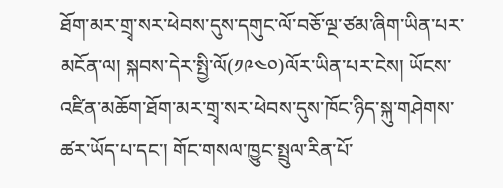ཐོག་མར་གྲྭ་སར་ཕེབས་དུས་དགུང་ལོ་བཅོ་ལྔ་ཙམ་ཞིག་ཡིན་པར་མངོན་ལ། སྐབས་དེར་སྤྱི་ལོ(༡༩༤༠)ལོར་ཡིན་པར་ངེས། ཡོངས་འཛིན་མཆོག་ཐོག་མར་གྲྭ་སར་ཕེབས་དུས་ཁོང་ཉིད་སྐུ་གཤེགས་ཚར་ཡོད་པ་དང་། གོང་གསལ་ཁྱུང་སྤྲུལ་རིན་པོ་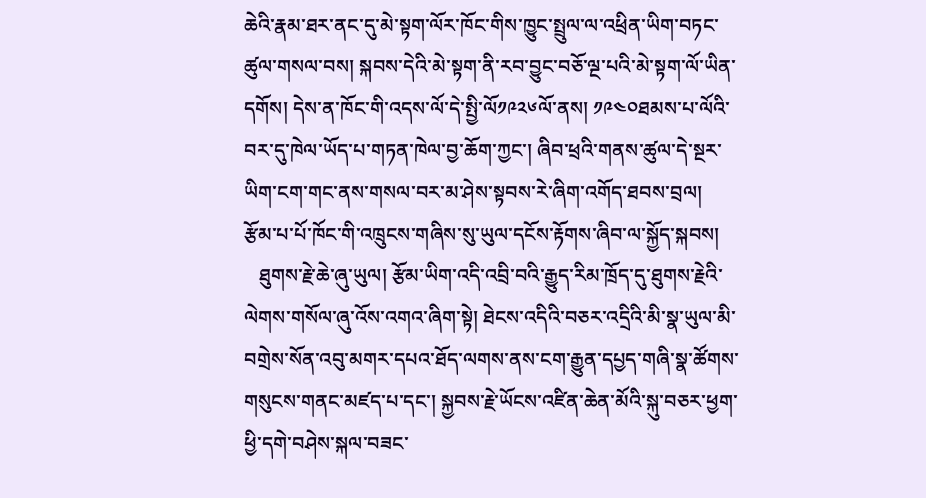ཆེའི་རྣམ་ཐར་ནང་དུ་མེ་སྟག་ལོར་ཁོང་གིས་ཁྱུང་སྤྲུལ་ལ་འཕྲིན་ཡིག་བཏང་ཚུལ་གསལ་བས། སྐབས་དེའི་མེ་སྟག་ནི་རབ་བྱུང་བཅོ་ལྔ་པའི་མེ་སྟག་ལོ་ཡིན་དགོས། དེས་ན་ཁོང་གི་འདས་ལོ་དེ་སྤྱི་ལོ༡༩༢༦ལོ་ནས། ༡༩༤༠ཐམས་པ་ལོའི་བར་དུ་ཁེལ་ཡོད་པ་གཏན་ཁེལ་བྱ་ཆོག་ཀྱང་། ཞིབ་ཕྲའི་གནས་ཚུལ་དེ་སྔར་ཡིག་ངག་གང་ནས་གསལ་བར་མ་ཤེས་སྟབས་རེ་ཞིག་འགོད་ཐབས་བྲལ།
རྩོམ་པ་པོ་ཁོང་གི་འཁྲུངས་གཞིས་སུ་ཡུལ་དངོས་རྟོགས་ཞིབ་ལ་སྐྱོད་སྐབས།
   ཐུགས་རྗེ་ཆེ་ཞུ་ཡུལ། རྩོམ་ཡིག་འདི་འབྲི་བའི་རྒྱུད་རིམ་ཁྲོད་དུ་ཐུགས་རྗེའི་ལེགས་གསོལ་ཞུ་འོས་འགའ་ཞིག་སྟེ། ཐེངས་འདིའི་བཅར་འདྲིའི་མི་སྣ་ཡུལ་མི་བགྲེས་སོན་འབུ་མགར་དཔའ་ཐོད་ལགས་ནས་ངག་རྒྱུན་དཔྱད་གཞི་སྣ་ཚོགས་གསུངས་གནང་མཛད་པ་དང་། སྐྱབས་རྗེ་ཡོངས་འཛིན་ཆེན་མོའི་སྐུ་བཅར་ཕྱག་ཕྱི་དགེ་བཤེས་སྐལ་བཟང་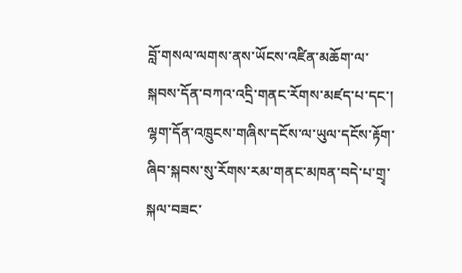བློ་གསལ་ལགས་ནས་ཡོངས་འཛིན་མཆོག་ལ་སྐབས་དོན་བཀའ་འདྲི་གནང་རོགས་མཛད་པ་དང་། ལྷག་དོན་འཁྲུངས་གཞིས་དངོས་ལ་ཡུལ་དངོས་རྟོག་ཞིབ་སྐབས་སུ་རོགས་རམ་གནང་མཁན་བདེ་པ་གྲྭ་སྐལ་བཟང་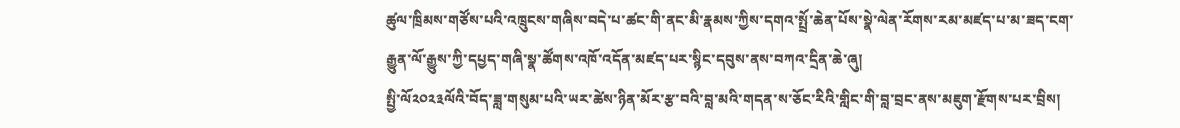ཚུལ་ཁྲིམས་གཙོས་པའི་འཁྲུངས་གཞིས་བདེ་པ་ཚང་གི་ནང་མི་རྣམས་ཀྱིས་དགའ་སྤྲོ་ཆེན་པོས་སྣེ་ལེན་རོགས་རམ་མཛད་པ་མ་ཟད་ངག་རྒྱུན་ལོ་རྒྱུས་ཀྱི་དཔྱད་གཞི་སྣ་ཚོགས་འཁོ་འདོན་མཛད་པར་སྙིང་དབུས་ནས་བཀའ་དྲིན་ཆེ་ཞུ།
སྤྱི་ལོ༢༠༢༣ལོའི་བོད་ཟླ་གསུམ་པའི་ཡར་ཚེས་ཉིན་མོར་རྩ་བའི་བླ་མའི་གདན་ས་ཅོང་རིའི་གླིང་གི་བླ་བྲང་ནས་མཇུག་རྫོགས་པར་བྲིས།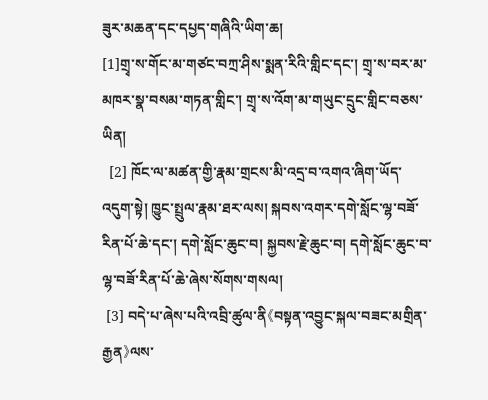ཟུར་མཆན་དང་དཔྱད་གཞིའི་ཡིག་ཆ།
[1]གྲྭ་ས་གོང་མ་གཙང་བཀྲ་ཤིས་སྨན་རིའི་གླིང་དང་། གྲྭ་ས་བར་མ་མཁར་སྣ་བསམ་གཏན་གླིང་། གྲྭ་ས་འོག་མ་གཡུང་དྲུང་གླིང་བཅས་ཡིན།
  [2] ཁོང་ལ་མཚན་གྱི་རྣམ་གྲངས་མི་འདྲ་བ་འགའ་ཞིག་ཡོད་འདུག་སྟེ། ཁྱུང་སྤྲུལ་རྣམ་ཐར་ལས། སྐབས་འགར་དགེ་སློང་ལྷ་བཟོ་རིན་པོ་ཆེ་དང་། དགེ་སློང་ཆུང་བ། སྐྱབས་རྗེ་ཆུང་བ། དགེ་སློང་ཆུང་བ་ལྷ་བཟོ་རིན་པོ་ཆེ་ཞེས་སོགས་གསལ།
 [3] བདེ་པ་ཞེས་པའི་འབྲི་ཚུལ་ནི《བསྟན་འབྱུང་སྐལ་བཟང་མགྲིན་རྒྱན》ལས་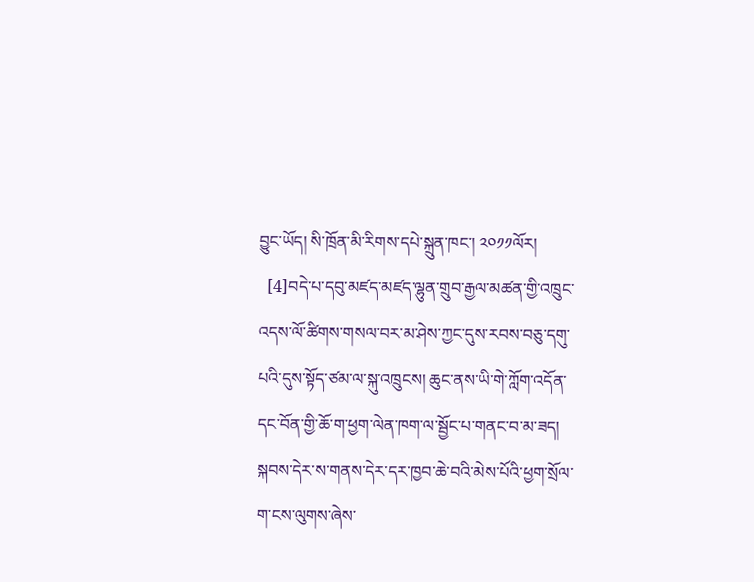བྱུང་ཡོད། སི་ཁྲོན་མི་རིགས་དཔེ་སྐྲུན་ཁང་། ༢༠༡༡ལོར།
  [4]བདེ་པ་དབུ་མཛད་མཛད་ལྷུན་གྲུབ་རྒྱལ་མཚན་གྱི་འཁྲུང་འདས་ལོ་ཚིགས་གསལ་བར་མ་ཤེས་ཀྱང་དུས་རབས་བཅུ་དགུ་པའི་དུས་སྟོད་ཙམ་ལ་སྐུ་འཁྲུངས། ཆུང་ནས་ཡི་གེ་ཀློག་འདོན་དང་བོན་གྱི་ཆོ་ག་ཕྱག་ལེན་ཁག་ལ་སྦྱོང་པ་གནང་བ་མ་ཟད། སྐབས་དེར་ས་གནས་དེར་དར་ཁྱབ་ཆེ་བའི་མེས་པོའི་ཕྱག་སྲོལ་ག་ངས་ལུགས་ཞེས་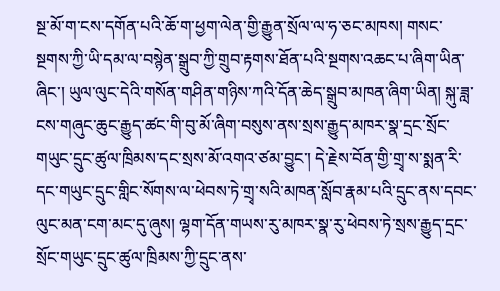སྔ་མོ་ག་ངས་དགོན་པའི་ཆོ་ག་ཕྱག་ལེན་གྱི་རྒྱུན་སྲོལ་ལ་ཧ་ཅང་མཁས། གསང་སྔགས་ཀྱི་ཡི་དམ་ལ་བསྙེན་སྒྲུབ་ཀྱི་གྲུབ་རྟགས་ཐོན་པའི་སྔགས་འཆང་པ་ཞིག་ཡིན་ཞིང་། ཡུལ་ལུང་དེའི་གསོན་གཤིན་གཉིས་ཀའི་དོན་ཆེད་སྒྲུབ་མཁན་ཞིག་ཡིན། སྐུ་ཟླ་ངས་གཞུང་ཆུང་རྒྱུད་ཚང་གི་བུ་མོ་ཞིག་བསུས་ནས་སྲས་རྒྱུད་མཁར་སྣ་དྲང་སྲོང་གཡུང་དྲུང་ཚུལ་ཁྲིམས་དང་སྲས་མོ་འགའ་ཙམ་བྱུང་། དེ་རྗེས་བོན་གྱི་གྲྭ་ས་སྨན་རི་དང་གཡུང་དྲུང་གླིང་སོགས་ལ་ཕེབས་ཏེ་གྲྭ་སའི་མཁན་སློབ་རྣམ་པའི་དྲུང་ནས་དབང་ལུང་མན་ངག་མང་དུ་ཞུས། ལྷག་དོན་གཡས་རུ་མཁར་སྣ་རུ་ཕེབས་ཏེ་སྲས་རྒྱུད་དྲང་སྲོང་གཡུང་དྲུང་ཚུལ་ཁྲིམས་ཀྱི་དྲུང་ནས་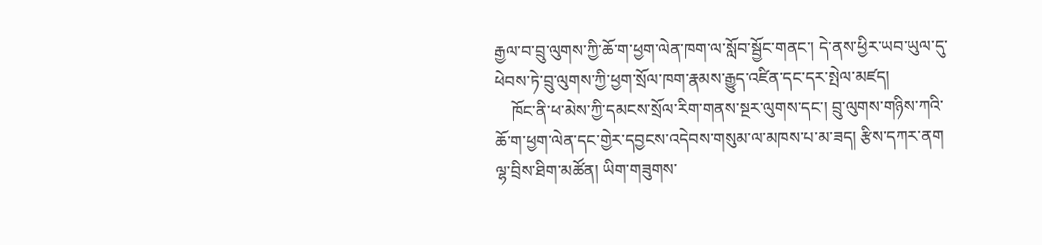རྒྱལ་བ་བྲུ་ལུགས་ཀྱི་ཆོ་ག་ཕྱག་ལེན་ཁག་ལ་སློབ་སྦྱོང་གནང་། དེ་ནས་ཕྱིར་ཡབ་ཡུལ་དུ་ཕེབས་ཏེ་བྲུ་ལུགས་ཀྱི་ཕྱག་སྲོལ་ཁག་རྣམས་རྒྱུད་འཛིན་དང་དར་སྤེལ་མཛད།
    ཁོང་ནི་ཕ་མེས་ཀྱི་དམངས་སྲོལ་རིག་གནས་སྔར་ལུགས་དང་། བྲུ་ལུགས་གཉིས་ཀའི་ཆོ་ག་ཕྱག་ལེན་དང་གྱེར་དབྱངས་འདེབས་གསུམ་ལ་མཁས་པ་མ་ཟད། རྩིས་དཀར་ནག ལྷ་བྲིས་ཐིག་མཚོན། ཡིག་གཟུགས་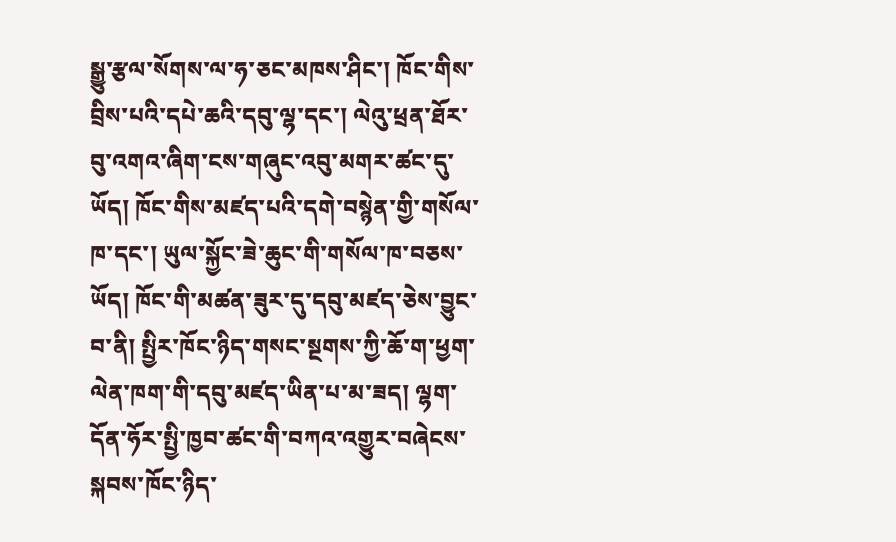སྒྱུ་རྩལ་སོགས་ལ་ཧ་ཅང་མཁས་ཤིང་། ཁོང་གིས་བྲིས་པའི་དཔེ་ཆའི་དབུ་ལྷ་དང་། ལེའུ་ཕྲན་ཐོར་བུ་འགའ་ཞིག་ངས་གཞུང་འབུ་མགར་ཚང་དུ་ཡོད། ཁོང་གིས་མཛད་པའི་དགེ་བསྙེན་གྱི་གསོལ་ཁ་དང་། ཡུལ་སྐྱོང་ཟེ་ཆུང་གི་གསོལ་ཁ་བཅས་ཡོད། ཁོང་གི་མཚན་ཟུར་དུ་དབུ་མཛད་ཅེས་བྱུང་བ་ནི། སྤྱིར་ཁོང་ཉིད་གསང་སྔགས་ཀྱི་ཆོ་ག་ཕྱག་ལེན་ཁག་གི་དབུ་མཛད་ཡིན་པ་མ་ཟད། ལྷག་དོན་ཧོར་སྤྱི་ཁྱབ་ཚང་གི་བཀའ་འགྱུར་བཞེངས་སྐབས་ཁོང་ཉིད་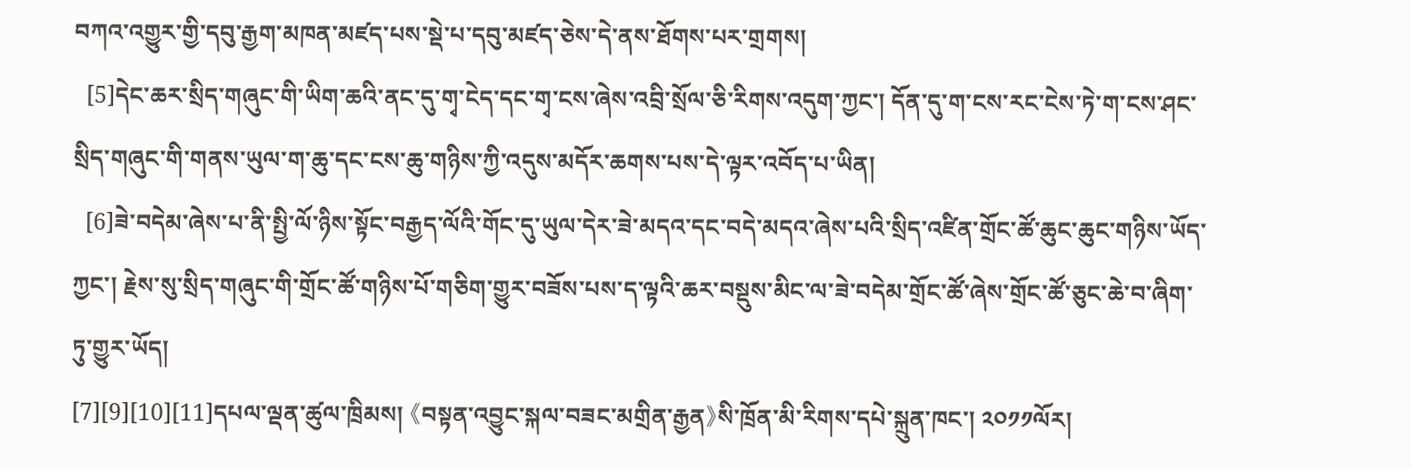བཀའ་འགྱུར་གྱི་དབུ་རྒྱག་མཁན་མཛད་པས་སྡེ་པ་དབུ་མཛད་ཅེས་དེ་ནས་ཐོགས་པར་གྲགས།
  [5]དེང་ཆར་སྲིད་གཞུང་གི་ཡིག་ཆའི་ནང་དུ་གྭ་ངེད་དང་གྭ་ངས་ཞེས་འབྲི་སྲོལ་ཅི་རིགས་འདུག་ཀྱང་། དོན་དུ་ག་ངས་རང་ངེས་ཏེ་ག་ངས་ཤང་སྲིད་གཞུང་གི་གནས་ཡུལ་ག་ཆུ་དང་ངས་ཆུ་གཉིས་ཀྱི་འདུས་མདོར་ཆགས་པས་དེ་ལྟར་འབོད་པ་ཡིན།
  [6]ཟེ་བདེམ་ཞེས་པ་ནི་སྤྱི་ལོ་ཉིས་སྟོང་བརྒྱད་ལོའི་གོང་དུ་ཡུལ་དེར་ཟེ་མདའ་དང་བདེ་མདའ་ཞེས་པའི་སྲིད་འཛིན་གྲོང་ཚོ་ཆུང་ཆུང་གཉིས་ཡོད་ཀྱང་། རྗེས་སུ་སྲིད་གཞུང་གི་གྲོང་ཚོ་གཉིས་པོ་གཅིག་གྱུར་བཟོས་པས་ད་ལྟའི་ཆར་བསྡུས་མིང་ལ་ཟེ་བདེམ་གྲོང་ཚོ་ཞེས་གྲོང་ཚོ་ཅུང་ཆེ་བ་ཞིག་ཏུ་གྱུར་ཡོད།
[7][9][10][11]དཔལ་ལྡན་ཚུལ་ཁྲིམས། 《བསྟན་འབྱུང་སྐལ་བཟང་མགྲིན་རྒྱན》སི་ཁྲོན་མི་རིགས་དཔེ་སྐྲུན་ཁང་། ༢༠༡༡ལོར།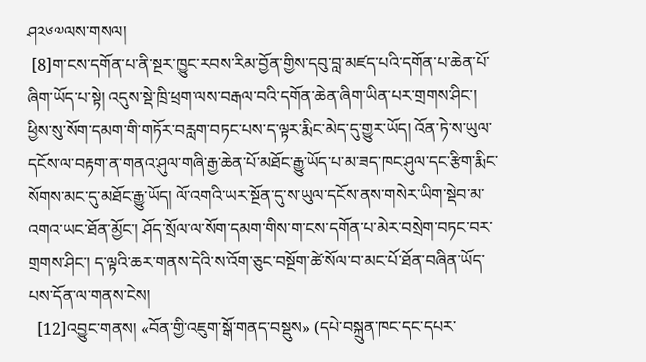ཤ༢༦༧ལས་གསལ།
 [8]ག་ངས་དགོན་པ་ནི་སྔར་ཁྱུང་རབས་རིམ་བྱོན་གྱིས་དབུ་བླ་མཛད་པའི་དགོན་པ་ཆེན་པོ་ཞིག་ཡོད་པ་སྟེ། འདུས་སྡེ་ཁྲི་ཕྲག་ལས་བརྒལ་བའི་དགོན་ཆེན་ཞིག་ཡིན་པར་གྲགས་ཤིང་། ཕྱིས་སུ་སོག་དམག་གི་གཏོར་བརླག་བཏང་པས་ད་ལྟར་རྨིང་མེད་དུ་གྱུར་ཡོད། འོན་ཏེ་ས་ཡུལ་དངོས་ལ་བརྟག་ན་གནའ་ཤུལ་གཞི་རྒྱ་ཆེན་པོ་མཐོང་རྒྱུ་ཡོད་པ་མ་ཟད་ཁང་ཤུལ་དང་རྩིག་རྨིང་སོགས་མང་དུ་མཐོང་རྒྱུ་ཡོད། ལོ་འགའི་ཡར་སྔོན་དུ་ས་ཡུལ་དངོས་ནས་གསེར་ཡིག་སྡེབ་མ་འགའ་ཡང་ཐོན་མྱོང་། ཤོད་སྲོལ་ལ་སོག་དམག་གིས་ག་ངས་དགོན་པ་མེར་བསྲེག་བཏང་བར་གྲགས་ཤིང་། ད་ལྟའི་ཆར་གནས་དེའི་ས་འོག་ཅུང་བསྔོག་ཚེ་སོལ་བ་མང་པོ་ཐོན་བཞིན་ཡོད་པས་དོན་ལ་གནས་ངེས།
  [12]འབྱུང་གནས། «བོན་གྱི་འཇུག་སྒོ་གནད་བསྡུས» (དཔེ་བསྐྲུན་ཁང་དང་དཔར་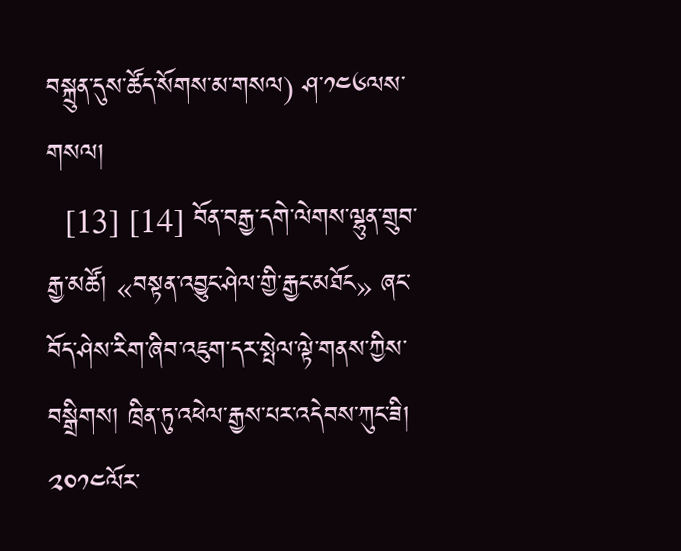བསྐྲུན་དུས་ཚོད་སོགས་མ་གསལ) ཤ་༡༤༦ལས་གསལ།
  [13] [14] བོན་བརྒྱ་དགེ་ལེགས་ལྷུན་གྲུབ་རྒྱ་མཚོ། «བསྟན་འབྱུང་ཤེལ་གྱི་རྒྱང་མཐོང» ཞང་བོད་ཤེས་རིག་ཞིབ་འཇུག་དར་སྤེལ་ལྟེ་གནས་ཀྱིས་བསྒྲིགས། ཁྲིན་ཏུ་འཕེལ་རྒྱས་པར་འདེབས་ཀུང་ཟི། ༢༠༡༤ལོར་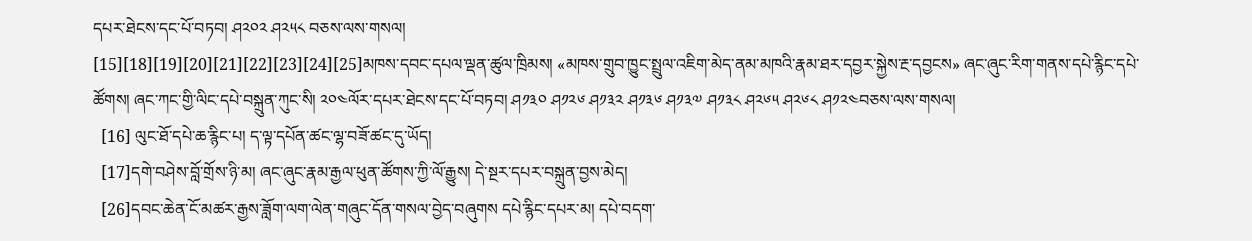དཔར་ཐེངས་དང་པོ་བཏབ། ཤ༢༠༢ ཤ༢༥༨ བཅས་ལས་གསལ།
[15][18][19][20][21][22][23][24][25]མཁས་དབང་དཔལ་ལྡན་ཚུལ་ཁྲིམས། «མཁས་གྲུབ་ཁྱུང་སྤྲུལ་འཇིག་མེད་ནམ་མཁའི་རྣམ་ཐར་དབྱར་སྐྱེས་རྔ་དབྱངས» ཞང་ཞུང་རིག་གནས་དཔེ་རྙིང་དཔེ་ཚོགས། ཞང་ཀང་གྱི་ལིང་དཔེ་བསྐྲུན་ཀུང་སི། ༢༠༤ལོར་དཔར་ཐེངས་དང་པོ་བཏབ། ཤ༡༣༠ ཤ༡༢༦ ཤ༡༣༢ ཤ༡༣༦ ཤ༡༣༧ ཤ༡༣༨ ཤ༢༦༥ ཤ༢༦༨ ཤ༡༢༤བཅས་ལས་གསལ།
  [16] ལུང་ཐོ་དཔེ་ཆ་རྙིང་པ། ད་ལྟ་དཔོན་ཚང་ལྷ་བཟོ་ཚང་དུ་ཡོད།
  [17]དགེ་བཤེས་བློ་གྲོས་ཉི་མ། ཞང་ཞུང་རྣམ་རྒྱལ་ཕུན་ཚོགས་ཀྱི་ལོ་རྒྱུས། དེ་སྔར་དཔར་བསྐྲུན་བྱས་མེད།
  [26]དབང་ཆེན་ངོ་མཚར་རྒྱས་ཟློག་ལག་ལེན་གཞུང་དོན་གསལ་བྱེད་བཞུགས དཔེ་རྙིང་དཔར་མ། དཔེ་བདག་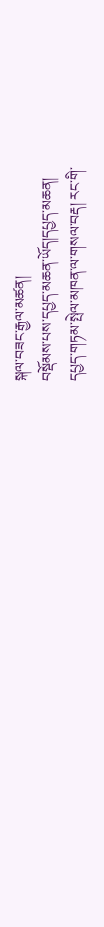སྐལ་བཟང་རྒྱལ་མཚན།
བསྡོམས་པས་དཔྱད་མཆན་ཡོད།དཔྱད་མཆན།
དཔྱད་གཏམ་སྤེལ་མཁན་ལ་གསལ་བརྡ། རང་གི་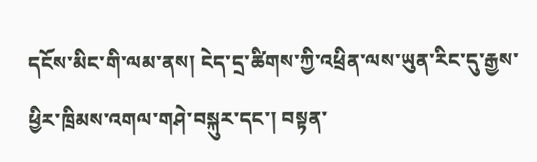དངོས་མིང་གི་ལམ་ནས། ངེད་དྲ་ཚིགས་ཀྱི་འཕྲིན་ལས་ཡུན་རིང་དུ་རྒྱས་ཕྱིར་ཁྲིམས་འགལ་གཤེ་བསྐུར་དང་། བསྟན་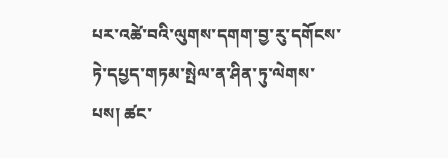པར་འཚེ་བའི་ལུགས་དགག་བྱ་རུ་དགོངས་ཏེ་དཔྱད་གཏམ་སྤེལ་ན་ཤིན་ཏུ་ལེགས་པས། ཚང་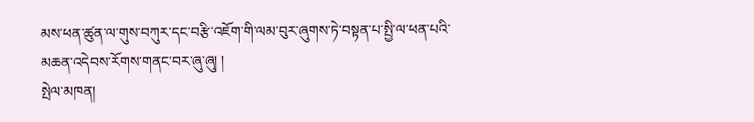མས་ཕན་ཚུན་ལ་གུས་བཀུར་དང་བརྩི་འཇོག་གི་ལམ་བུར་ཞུགས་ཏེ་བསྟན་པ་སྤྱི་ལ་ཕན་པའི་མཆན་འདེབས་རོགས་གནང་བར་ཞུ་ཞུ། །
སྤེལ་མཁན།